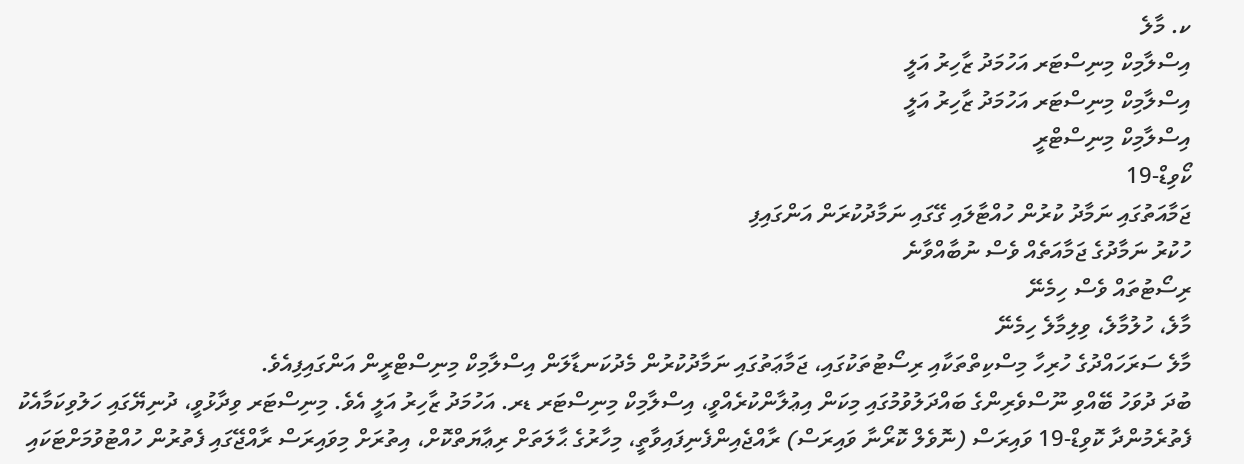ކ. މާލެ
އިސްލާމިކް މިނިސްޓަރ އަހުމަދު ޒާހިރު އަލީ
އިސްލާމިކް މިނިސްޓަރ އަހުމަދު ޒާހިރު އަލީ
އިސްލާމިކް މިނިސްޓްރީ
ކޯވިޑް-19
ޖަމާއަތުގައި ނަމާދު ކުރުން ހުއްޓާލައި ގޭގައި ނަމާދުކުރަން އަންގައިފި
ހުކުރު ނަމާދުގެ ޖަމާއަތެއް ވެސް ނުބާއްވާނެ
ރިސޯޓުތައް ވެސް ހިމެނޭ
މާލެ، ހުލުމާލެ، ވިލިމާލެ ހިމެނޭ
މާލެ ސަރަހައްދުގެ ހުރިހާ މިސްކިތްތަކާއި ރިސޯޓުތަކުގައި، ޖަމާޢަތުގައި ނަމާދުކުރުން މެދުކަނޑާލަން އިސްލާމިކް މިނިސްޓްރީން އަންގައިފިއެވެ.
ބުދަ ދުވަހު ބޭއްވި ނޫސްވެރިންގެ ބައްދަލުވުމުގައި މިކަން އިޢުލާންކުރެއްވީ، އިސްލާމިކް މިނިސްޓަރ ޑރ. އަހުމަދު ޒާހިރު އަލީ އެވެ. މިނިސްޓަރ ވިދާޅުވީ، ދުނިޔޭގައި ހަލުވިކަމާއެކު ފެތުރެމުންދާ ކޮވިޑް-19 ވައިރަސް (ނޮވެލް ކޮރޯނާ ވައިރަސް) ރާއްޖެއިންފެނިފައިވާތީ، މިހާރުގެ ޙާލަތަށް ރިޢާޔަތްކޮށް، އިތުރަށް މިވައިރަސް ރާއްޖޭގައި ފެތުރުން ހުއްޓުވުމަށްޓަކައި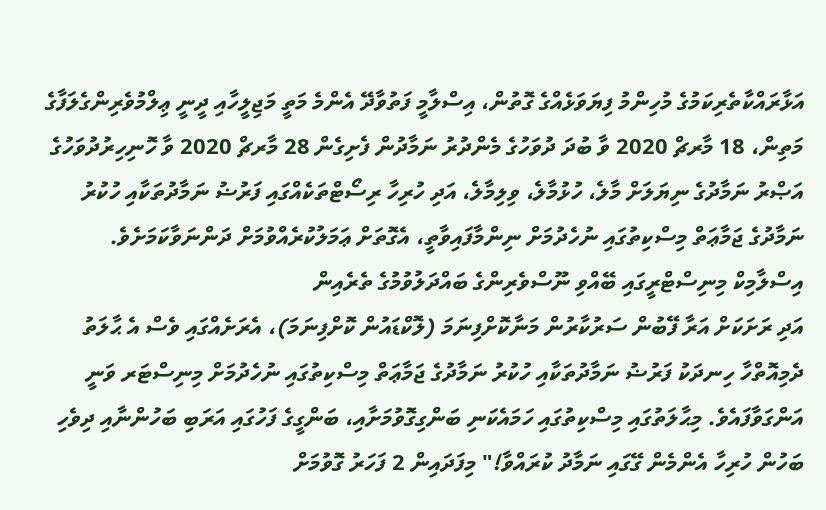އަޅާރައްކާތެރިކަމުގެ މުހިންމު ފިޔަވަޅެއްގެ ގޮތުން، އިސްލާމީ ފަތުވާދޭ އެންމެ މަތީ މަޖިލީހާއި ދީނީ ޢިލްމުވެރިންގެލަފާގެ މަތިން، 18 މާރޗް 2020 ވާ ބުދަ ދުވަހުގެ މެންދުރު ނަމާދުން ފެށިގެން 28 މާރޗް 2020 ވާ ހޮނިހިރުދުވަހުގެ އަޞްރު ނަމާދުގެ ނިޔަލަށް މާލެ، ހުޅުމާލެ، ވިލިމާލެ، އަދި ހުރިހާ ރިސޯޓްތަކެއްގައި ފަރުޟު ނަމާދުތަކާއި ހުކުރު ނަމާދުގެ ޖަމާޢަތް މިސްކިތުގައި ނުހެދުމަށް ނިންމާފައިވާތީ، އެގޮތަށް ޢަމަލުކުރެއްވުމަށް ދަންނަވާކަމަށެވެ.
އިސްލާމިކް މިނިސްޓްރީގައި ބޭއްވި ނޫސްވެރިންގެ ބައްދަލުވުމުގެ ތެރެއިން
އަދި ރަށަކަށް އަރާ ފޭބުން ސަރުކާރުން މަނާކޮށްފިނަމަ (ލޮކްޑައުން ކޮށްފިނަމަ)، އެރަށެއްގައި ވެސް އެ ޙާލަތު ދެމިއޮތްހާ ހިނދަކު ފަރުޟު ނަމާދުތަކާއި ހުކުރު ނަމާދުގެ ޖަމާޢަތް މިސްކިތުގައި ނުހެދުމަށް މިނިސްޓަރ ވަނީ އަންގަވާފައެވެ. މިޙާލަތުގައި މިސްކިތުގައި ހަމައެކަނި ބަންގިގޮވުމަށާއި، ބަންގީގެ ފަހުގައި އަރަބި ބަހުންނާއި ދިވެހި ބަހުން ހުރިހާ އެންމެން ގޭގައި ނަމާދު ކުރައްވާ!" މިފަދައިން 2 ފަހަރު ގޮވުމަށް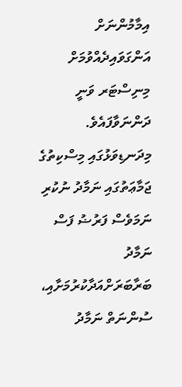އިމާމުންނަށް އަންގަވައިދެއްވުމަށް މިނިސްޓަރ ވަނީ ދަންނަވާފައެވެ.
މިދަނޑިވަޅުގައި މިސްކިތުގެ ޖަމާޢަތުގައި ނަމާދު ނުކުރި ނަމަވެސް ފަރުޟު ފަސް ނަމާދު ބަރާބަރަށްއަދާކުރުމަށާއި، ސުންނަތް ނަމާދު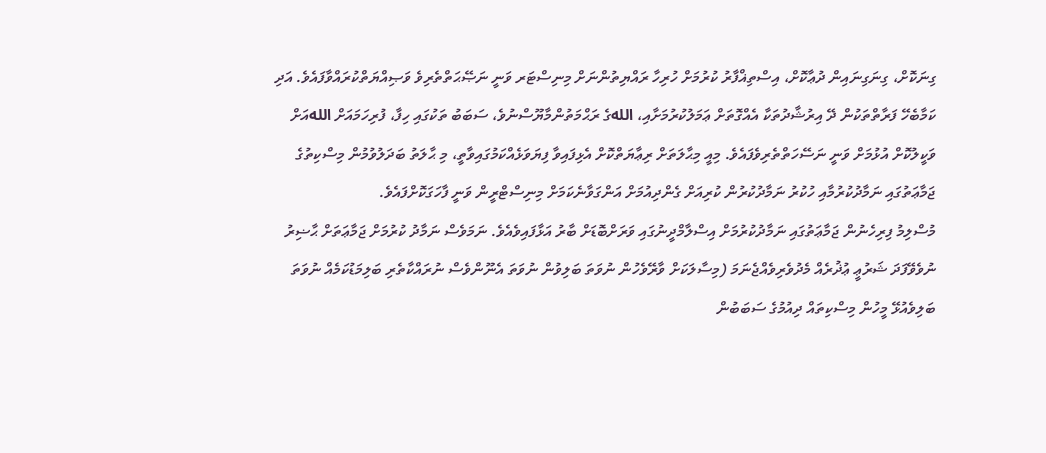ގިނަކޮށް، ގިނަގިނައިން ދުޢާކޮށް، އިސްތިޣްފާރު ކުރުމަށް ހުރިހާ ރައްޔިތުންނަށް މިނިސްޓަރ ވަނީ ނަޞޭޙަތްތެރިވެ ވަޞިއްޔަތްކުރައްވާފައެވެ. އަދި ކަމާބެހޭ ފަރާތްތަކުން ދޭ އިރުޝާދުތަކާ އެއްގޮތަށް ޢަމަލުކުރުމަށާއި، اللهގެ ރަޙްމަތުންމާޔޫސްނުވެ، ސަބަބު ތަކުގައި ހިފާ، ފުރިހަމައަށް اللهއަށް ވަކީލުކޮށް އުޅުމަށް ވަނީ ނަސޭހަތްތެރިވެފައެވެ. މިއީ މިޙާލަތަށް ރިޢާޔަތްކޮށް އެޅިފައިވާ ފިޔަވަޅެއްކަމުގައިވާތީ، މި ޙާލަތު ބަދަލުވުމުން މިސްކިތުގެ ޖަމާޢަތުގައި ނަމާދުކުރުމާއި ހުކުރު ނަމާދުކުރުން ކުރިއަށް ގެންދިއުމަށް އަންގަވާނެކަމަށް މިނިސްޓްރީން ވަނީ ފާހަގަކޮށްފައެވެ.
މުސްލިމު ފިރިހެނުން ޖަމާޢަތުގައި ނަމާދުކުރުމަށް އިސްލާމްދީނުގައި ވަރަށްބޮޑަށް ބާރު އަޅާފައިވެއެވެ. ނަމަވެސް ނަމާދު ކުރުމަށް ޖަމާޢަތަށް ޙާޟިރު ނުވެވޭފަދަ ޝަރުޢީ ޢުޛުރެއް މެދުވެރިވެއްޖެނަމަ (މިސާލަކަށް ވާރޭވެހުން ނުވަތަ ބަލިވުން ނުވަތަ އެނޫންވެސް ނުރައްކާތެރި ބަލިމަޑުކަމެއް ނުވަތަ ބަލިވެއުޅޭ މީހުން މިސްކިތައް ދިއުމުގެ ސަބަބުން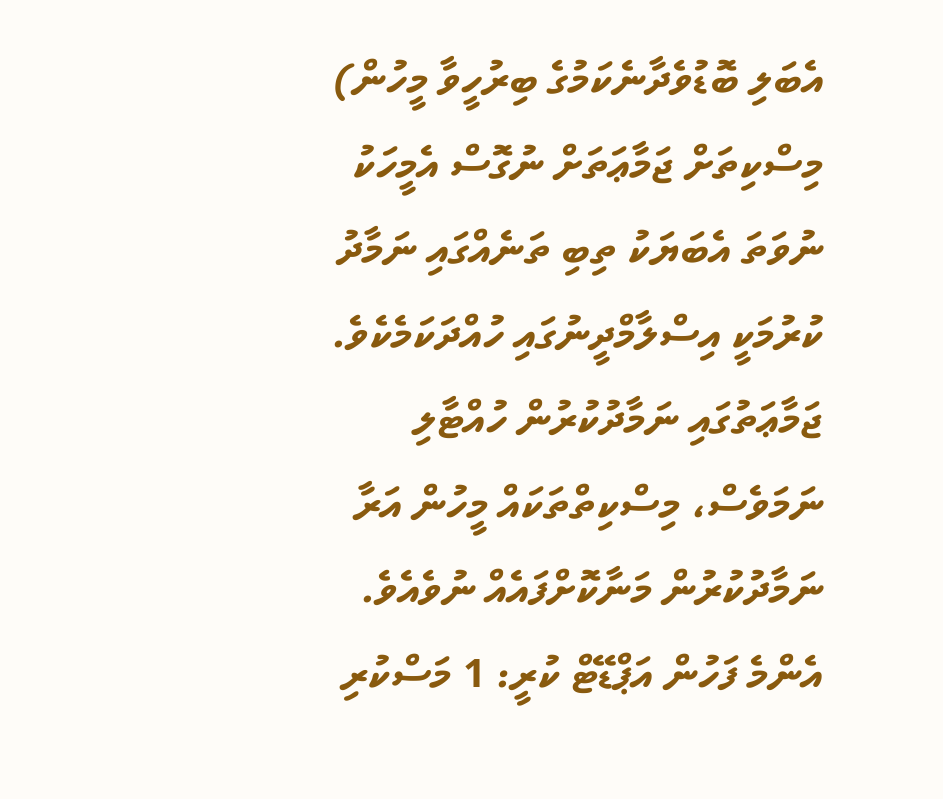އެބަލި ބޮޑުވެދާނެކަމުގެ ބިރުހީވާ މީހުން) މިސްކިތަށް ޖަމާޢަތަށް ނުގޮސް އެމީހަކު ނުވަތަ އެބަޔަކު ތިބި ތަނެއްގައި ނަމާދު ކުރުމަކީ އިސްލާމްދީނުގައި ހުއްދަކަމެކެވެ.
ޖަމާޢަތުގައި ނަމާދުކުރުން ހުއްޓާލި ނަމަވެސް، މިސްކިތްތަކައް މީހުން އަރާ ނަމާދުކުރުން މަނާކޮށްފައެއް ނުވެއެވެ.
އެންމެ ފަހުން އަޕްޑޭޓް ކުރީ: 1 މަސްކުރި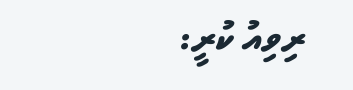ރިވިއު ކުރީ: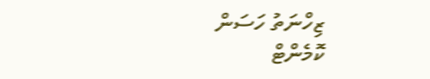ޒިހްނަތު ހަސަން
ކޮމެންޓް